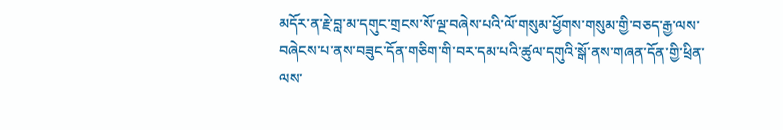མདོར་ན་རྗེ་བླ་མ་དགུང་གྲངས་སོ་ལྔ་བཞེས་པའི་ལོ་གསུམ་ཕྱོགས་གསུམ་གྱི་བཅད་རྒྱ་ལས་བཞེངས་པ་ནས་བཟུང་དོན་གཅིག་གི་བར་དམ་པའི་ཚུལ་དགུའི་སྒོ་ནས་གཞན་དོན་གྱི་ཕྲིན་ལས་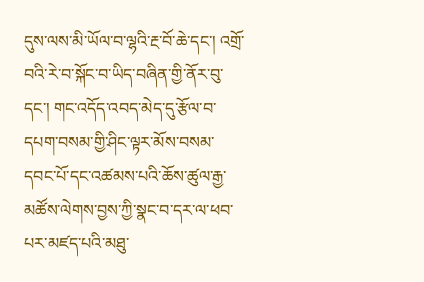དུས་ལས་མི་ཡོལ་བ་ལྷའི་རྔ་བོ་ཆེ་དང་། འགྲོ་བའི་རེ་བ་སྐོང་བ་ཡིད་བཞིན་གྱི་ནོར་བུ་དང་། གང་འདོད་འབད་མེད་དུ་རྩོལ་བ་དཔག་བསམ་གྱི་ཤིང་ལྟར་མོས་བསམ་དབང་པོ་དང་འཚམས་པའི་ཆོས་ཚུལ་རྒྱ་མཚོས་ལེགས་བྱས་ཀྱི་སྣང་བ་དར་ལ་ཕབ་པར་མཛད་པའི་མཐུ་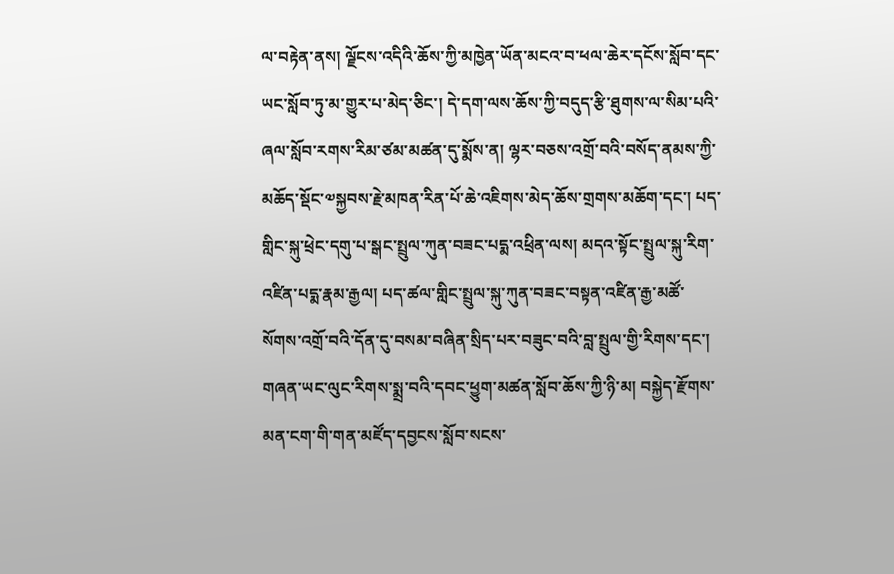ལ་བརྟེན་ནས། ལྗོངས་འདིའི་ཆོས་ཀྱི་མཁྱེན་ཡོན་མངའ་བ་ཕལ་ཆེར་དངོས་སློབ་དང་ཡང་སློབ་ཏུ་མ་གྱུར་པ་མེད་ཅིང་། དེ་དག་ལས་ཆོས་ཀྱི་བདུད་རྩི་ཐུགས་ལ་སིམ་པའི་ཞལ་སློབ་རགས་རིམ་ཙམ་མཚན་དུ་སྨོས་ན། ལྷར་བཅས་འགྲོ་བའི་བསོད་ནམས་ཀྱི་མཆོད་སྡོང་༧སྐྱབས་རྗེ་མཁན་རིན་པོ་ཆེ་འཇིགས་མེད་ཆོས་གྲགས་མཆོག་དང་། པད་གླིང་སྐུ་ཕྲེང་དགུ་པ་སྒང་སྤྲུལ་ཀུན་བཟང་པདྨ་འཕྲིན་ལས། མདའ་སྟོང་སྤྲུལ་སྐུ་རིག་འཛིན་པདྨ་རྣམ་རྒྱལ། པད་ཚལ་གླིང་སྤྲུལ་སྐུ་ཀུན་བཟང་བསྟན་འཛིན་རྒྱ་མཚོ་སོགས་འགྲོ་བའི་དོན་དུ་བསམ་བཞིན་སྲིད་པར་བཟུང་བའི་བླ་སྤྲུལ་གྱི་རིགས་དང་། གཞན་ཡང་ལུང་རིགས་སྨྲ་བའི་དབང་ཕྱུག་མཚན་སློབ་ཆོས་ཀྱི་ཉི་མ། བསྐྱེད་རྫོགས་མན་ངག་གི་གན་མཛོད་དབྱངས་སློབ་སངས་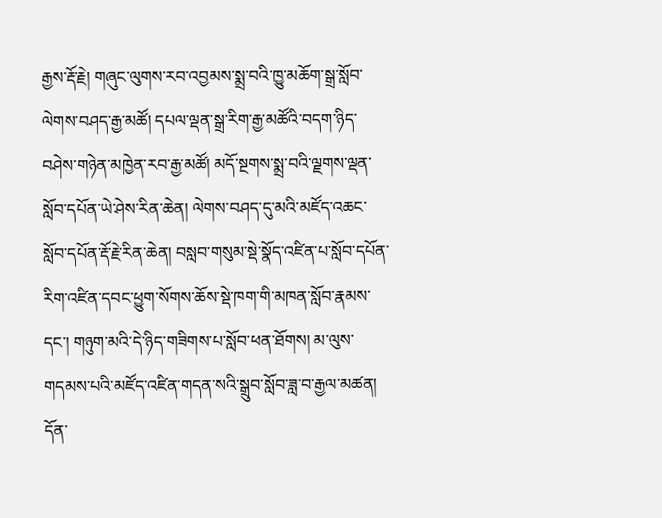རྒྱས་རྡོ་རྗེ། གཞུང་ལུགས་རབ་འབྱམས་སྨྲ་བའི་ཁྱུ་མཆོག་སྒྲ་སློབ་ལེགས་བཤད་རྒྱ་མཚོ། དཔལ་ལྡན་སྒྲ་རིག་རྒྱ་མཚོའི་བདག་ཉིད་བཤེས་གཉེན་མཁྱེན་རབ་རྒྱ་མཚོ། མདོ་སྔགས་སྨྲ་བའི་ལྗགས་ལྡན་སློབ་དཔོན་ཡེ་ཤེས་རིན་ཆེན། ལེགས་བཤད་དུ་མའི་མཛོད་འཆང་སློབ་དཔོན་རྡོ་རྗེ་རིན་ཆེན། བསླབ་གསུམ་སྡེ་སྣོད་འཛིན་པ་སློབ་དཔོན་རིག་འཛིན་དབང་ཕྱུག་སོགས་ཆོས་སྡེ་ཁག་གི་མཁན་སློབ་རྣམས་དང་། གཉུག་མའི་དེ་ཉིད་གཟིགས་པ་སློབ་ཕན་ཐོགས། མ་ལུས་གདམས་པའི་མཛོད་འཛིན་གདན་སའི་སྒྲུབ་སློབ་ཟླ་བ་རྒྱལ་མཚན། དོན་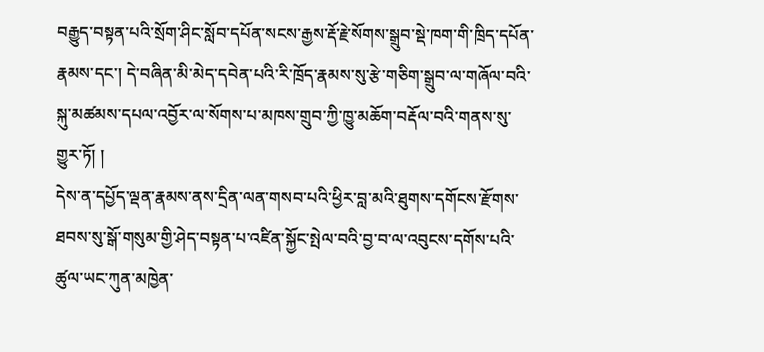བརྒྱུད་བསྟན་པའི་སྲོག་ཤིང་སློབ་དཔོན་སངས་རྒྱས་རྡོ་རྗེ་སོགས་སྒྲུབ་སྡེ་ཁག་གི་ཁྲིད་དཔོན་རྣམས་དང་། དེ་བཞིན་མི་མེད་དབེན་པའི་རི་ཁྲོད་རྣམས་སུ་རྩེ་གཅིག་སྒྲུབ་ལ་གཞོལ་བའི་སྐུ་མཚམས་དཔལ་འབྱོར་ལ་སོགས་པ་མཁས་གྲུབ་ཀྱི་ཁྱུ་མཆོག་བརྡོལ་བའི་གནས་སུ་གྱུར་ཏོ། །
དེས་ན་དཔྱོད་ལྡན་རྣམས་ནས་དྲིན་ལན་གསབ་པའི་ཕྱིར་བླ་མའི་ཐུགས་དགོངས་རྫོགས་ཐབས་སུ་སྒོ་གསུམ་གྱི་ཤེད་བསྟན་པ་འཛིན་སྐྱོང་སྤེལ་བའི་བྱ་བ་ལ་འབུངས་དགོས་པའི་ཚུལ་ཡང་ཀུན་མཁྱེན་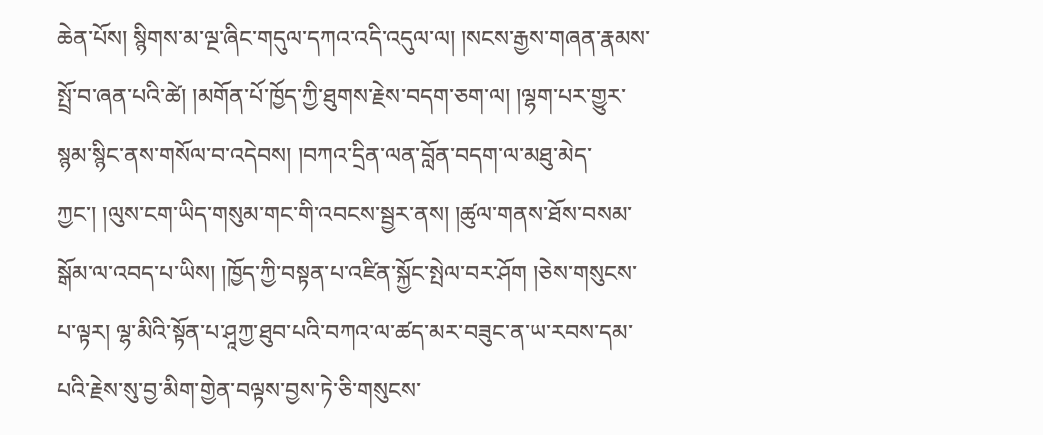ཆེན་པོས། སྙིགས་མ་ལྔ་ཞིང་གདུལ་དཀའ་འདི་འདུལ་ལ། །སངས་རྒྱས་གཞན་རྣམས་སྤྲོ་བ་ཞན་པའི་ཚེ། །མགོན་པོ་ཁྱོད་ཀྱི་ཐུགས་རྗེས་བདག་ཅག་ལ། །ལྷག་པར་གྱུར་སྙམ་སྙིང་ནས་གསོལ་བ་འདེབས། །བཀའ་དྲིན་ལན་བློན་བདག་ལ་མཐུ་མེད་ཀྱང་། །ལུས་ངག་ཡིད་གསུམ་གང་གི་འབངས་སྦྱར་ནས། །ཚུལ་གནས་ཐོས་བསམ་སྒོམ་ལ་འབད་པ་ཡིས། །ཁྱོད་ཀྱི་བསྟན་པ་འཛིན་སྐྱོང་སྤེལ་བར་ཤོག །ཅེས་གསུངས་པ་ལྟར། ལྷ་མིའི་སྟོན་པ་ཤཱཀྱ་ཐུབ་པའི་བཀའ་ལ་ཚད་མར་བཟུང་ན་ཡ་རབས་དམ་པའི་རྗེས་སུ་བྱ་མིག་གྱེན་བལྟས་བྱས་ཏེ་ཅི་གསུངས་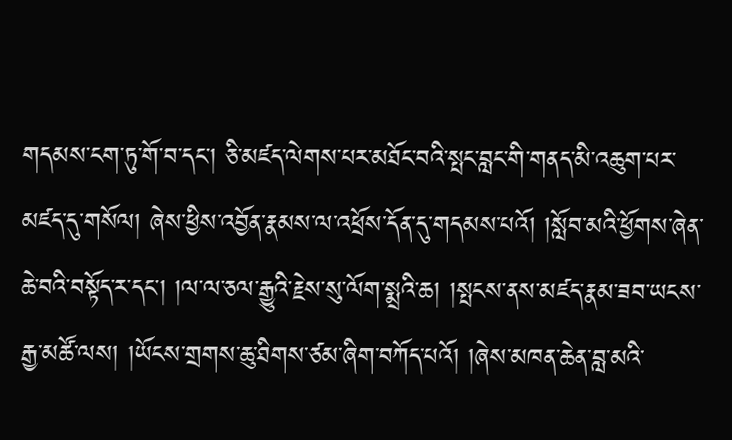གདམས་ངག་ཏུ་གོ་བ་དང་། ཅི་མཛད་ལེགས་པར་མཐོང་བའི་སྤང་བླང་གི་གནད་མི་འཆུག་པར་མཛད་དུ་གསོལ། ཞེས་ཕྱིས་འབྱོན་རྣམས་ལ་འཕྲོས་དོན་དུ་གདམས་པའོ། །སློབ་མའི་ཕྱོགས་ཞེན་ཆེ་བའི་བསྟོད་ར་དང་། །ལ་ལ་ཅལ་རྒྱུའི་རྗེས་སུ་ལོག་སྨྲའི་ཆ། །སྤངས་ནས་མཛད་རྣམ་ཟབ་ཡངས་རྒྱ་མཚོ་ལས། །ཡོངས་གྲགས་ཆུ་ཐིགས་ཙམ་ཞིག་བཀོད་པའོ། །ཞེས་མཁན་ཆེན་བླ་མའི་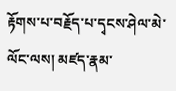རྟོགས་པ་བརྗོད་པ་དྭངས་ཤེལ་མེ་ལོང་ལས། མཛད་རྣམ་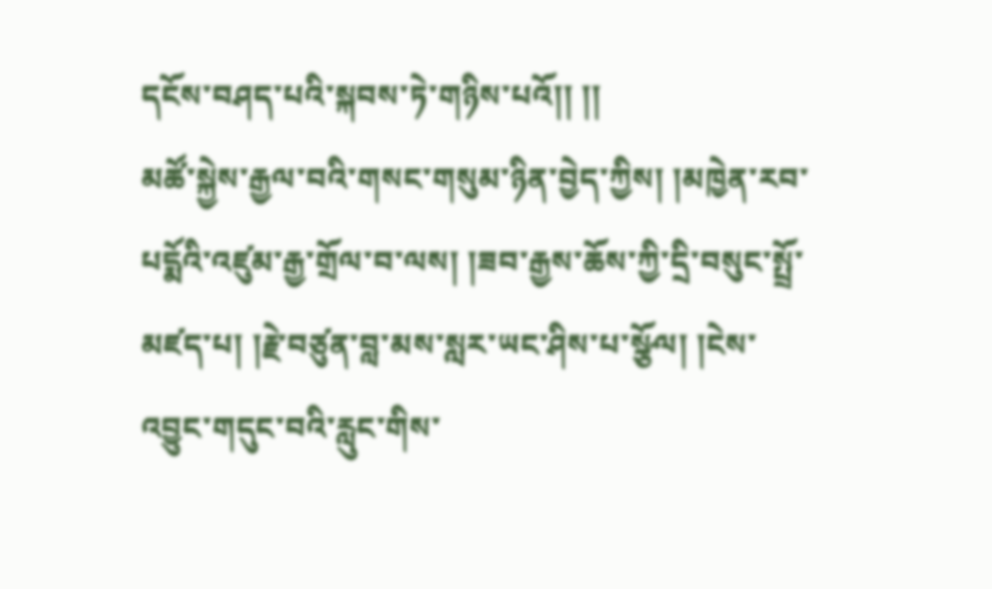དངོས་བཤད་པའི་སྐབས་ཏེ་གཉིས་པའོ།། །།
མཚོ་སྐྱེས་རྒྱལ་བའི་གསང་གསུམ་ཉིན་བྱེད་ཀྱིས། །མཁྱེན་རབ་པདྨོའི་འཛུམ་རྒྱ་གྲོལ་བ་ལས། །ཟབ་རྒྱས་ཆོས་ཀྱི་དྲི་བསུང་སྤྲོ་མཛད་པ། །རྗེ་བཙུན་བླ་མས་སླར་ཡང་ཤིས་པ་སྩོལ། །ངེས་འབྱུང་གདུང་བའི་རླུང་གིས་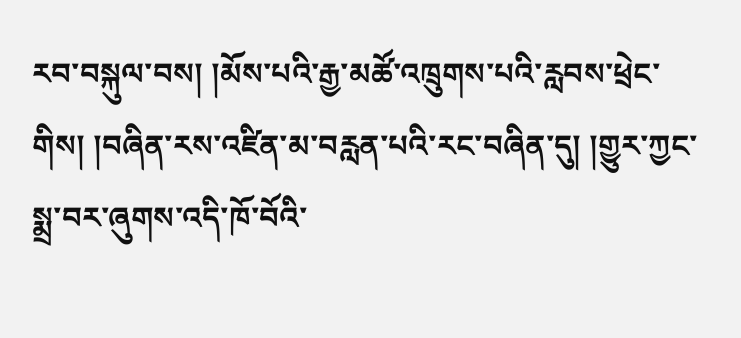རབ་བསྐུལ་བས། །མོས་པའི་རྒྱ་མཚོ་འཁྲུགས་པའི་རླབས་ཕྲེང་གིས། །བཞིན་རས་འཛིན་མ་བརླན་པའི་རང་བཞིན་དུ། །གྱུར་ཀྱང་སྨྲ་བར་ཞུགས་འདི་ཁོ་བོའི་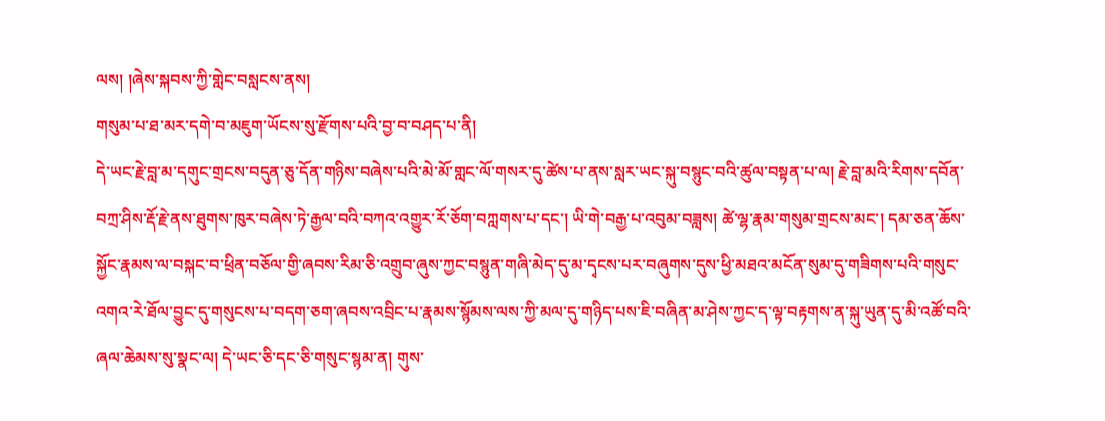ལས། །ཞེས་སྐབས་ཀྱི་གླེང་བསླངས་ནས།
གསུམ་པ་ཐ་མར་དགེ་བ་མཇུག་ཡོངས་སུ་རྫོགས་པའི་བྱ་བ་བཤད་པ་ནི།
དེ་ཡང་རྗེ་བླ་མ་དགུང་གྲངས་བདུན་ཅུ་དོན་གཉིས་བཞེས་པའི་མེ་མོ་གླང་ལོ་གསར་དུ་ཚེས་པ་ནས་སླར་ཡང་སྐུ་བསྙུང་བའི་ཚུལ་བསྟན་པ་ལ། རྗེ་བླ་མའི་རིགས་དབོན་བཀྲ་ཤིས་རྡོ་རྗེ་ནས་ཐུགས་ཁུར་བཞེས་ཏེ་རྒྱལ་བའི་བཀའ་འགྱུར་རོ་ཅོག་བཀླགས་པ་དང་། ཡི་གེ་བརྒྱ་པ་འབུམ་བཟླས། ཚེ་ལྷ་རྣམ་གསུམ་གྲངས་མང་། དམ་ཅན་ཆོས་སྐྱོང་རྣམས་ལ་བསྐང་བ་ཕྲིན་བཅོལ་གྱི་ཞབས་རིམ་ཅི་འགྲུབ་ཞུས་ཀྱང་བསྙུན་གཞི་མེད་དུ་མ་དྭངས་པར་བཞུགས་དུས་ཕྱི་མཐའ་མངོན་སུམ་དུ་གཟིགས་པའི་གསུང་འགའ་རེ་ཐོལ་བྱུང་དུ་གསུངས་པ་བདག་ཅག་ཞབས་འབྲིང་པ་རྣམས་སྙོམས་ལས་ཀྱི་མལ་དུ་གཉིད་པས་ཇི་བཞིན་མ་ཤེས་ཀྱང་ད་ལྟ་བརྟགས་ན་སྐུ་ཡུན་དུ་མི་འཚོ་བའི་ཞལ་ཆེམས་སུ་སྣང་ལ། དེ་ཡང་ཅི་དང་ཅི་གསུང་སྙམ་ན། གུས་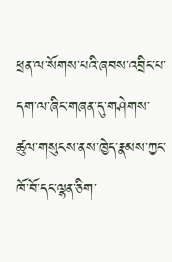ཕྲན་ལ་སོགས་པའི་ཞབས་འབྲིང་པ་དག་ལ་ཞིང་གཞན་དུ་གཤེགས་ཚུལ་གསུངས་ནས་ཁྱེད་རྣམས་ཀྱང་ཁོ་བོ་དང་ལྷན་ཅིག་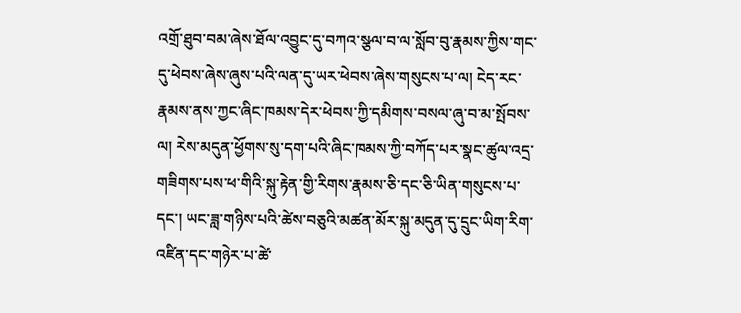འགྲོ་ཐུབ་བམ་ཞེས་ཐོལ་འབྱུང་དུ་བཀའ་སྩལ་བ་ལ་སློབ་བུ་རྣམས་ཀྱིས་གང་དུ་ཕེབས་ཞེས་ཞུས་པའི་ལན་དུ་ཡར་ཕེབས་ཞེས་གསུངས་པ་ལ། ངེད་རང་རྣམས་ནས་ཀྱང་ཞིང་ཁམས་དེར་ཕེབས་ཀྱི་དམིགས་བསལ་ཞུ་བ་མ་སྤོབས་ལ། རེས་མདུན་ཕྱོགས་སུ་དག་པའི་ཞིང་ཁམས་ཀྱི་བཀོད་པར་སྣང་ཚུལ་འདྲ་གཟིགས་པས་ཕ་གིའི་སྐུ་རྟེན་གྱི་རིགས་རྣམས་ཅི་དང་ཅི་ཡིན་གསུངས་པ་དང་། ཡང་ཟླ་གཉིས་པའི་ཚེས་བཅུའི་མཚན་མོར་སྐུ་མདུན་དུ་དྲུང་ཡིག་རིག་འཛིན་དང་གཉེར་པ་ཚེ་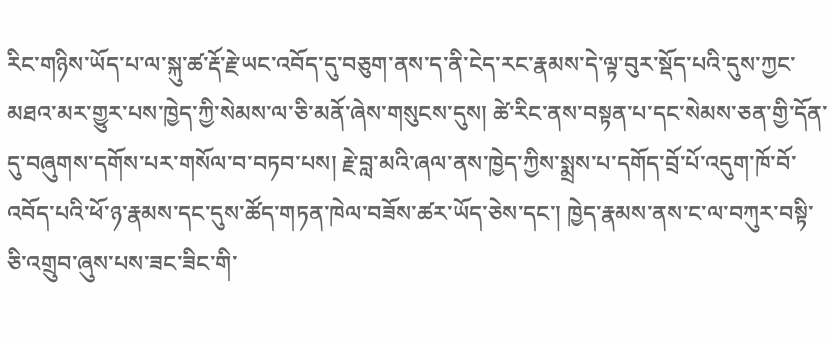རིང་གཉིས་ཡོད་པ་ལ་སྐུ་ཚ་རྡོ་རྗེ་ཡང་འབོད་དུ་བཅུག་ནས་ད་ནི་ངེད་རང་རྣམས་དེ་ལྟ་བུར་སྡོད་པའི་དུས་ཀྱང་མཐའ་མར་གྱུར་པས་ཁྱེད་ཀྱི་སེམས་ལ་ཅི་མནོ་ཞེས་གསུངས་དུས། ཚེ་རིང་ནས་བསྟན་པ་དང་སེམས་ཅན་གྱི་དོན་དུ་བཞུགས་དགོས་པར་གསོལ་བ་བཏབ་པས། རྗེ་བླ་མའི་ཞལ་ནས་ཁྱེད་ཀྱིས་སྨྲས་པ་དགོད་བྲོ་པོ་འདུག་ཁོ་བོ་འབོད་པའི་ཕོ་ཉ་རྣམས་དང་དུས་ཚོད་གཏན་ཁེལ་བཟོས་ཚར་ཡོད་ཅེས་དང་། ཁྱེད་རྣམས་ནས་ང་ལ་བཀུར་བསྟི་ཅི་འགྲུབ་ཞུས་པས་ཟང་ཟིང་གི་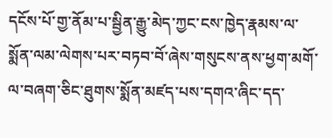དངོས་པོ་གྱ་ནོམ་པ་སྦྱིན་རྒྱུ་མེད་ཀྱང་ངས་ཁྱེད་རྣམས་ལ་སྨོན་ལམ་ལེགས་པར་བཏབ་བོ་ཞེས་གསུངས་ནས་ཕྱག་མགོ་ལ་བཞག་ཅིང་ཐུགས་སྨོན་མཛད་པས་དགའ་ཞིང་དད་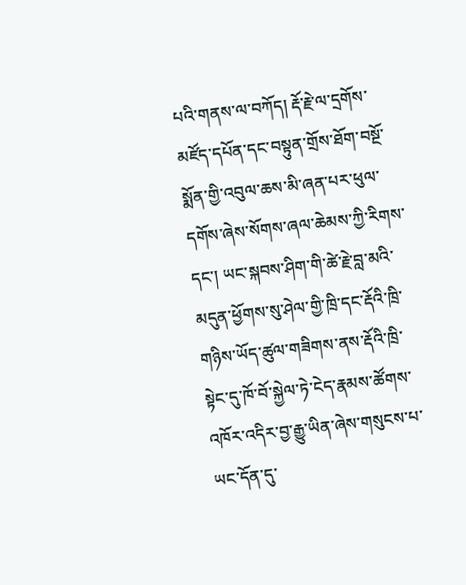པའི་གནས་ལ་བཀོད། རྡོ་རྗེ་ལ་དྲགོས་མཛོད་དཔོན་དང་བསྟུན་གྲོས་ཐོག་བསྔོ་སྨོན་གྱི་འབུལ་ཆས་མི་ཞན་པར་ཕུལ་དགོས་ཞེས་སོགས་ཞལ་ཆེམས་ཀྱི་རིགས་དང་། ཡང་སྐབས་ཤིག་གི་ཚེ་རྗེ་བླ་མའི་མདུན་ཕྱོགས་སུ་ཤེལ་གྱི་ཁྲི་དང་རྡོའི་ཁྲི་གཉིས་ཡོད་ཚུལ་གཟིགས་ནས་རྡོའི་ཁྲི་སྟེང་དུ་ཁོ་བོ་སྐྱེལ་ཏེ་ངེད་རྣམས་ཚོགས་འཁོར་འདིར་བྱ་རྒྱུ་ཡིན་ཞེས་གསུངས་པ་ཡང་དོན་དུ་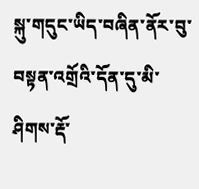སྐུ་གདུང་ཡིད་བཞིན་ནོར་བུ་བསྟན་འགྲོའི་དོན་དུ་མི་ཤིགས་རྡོ་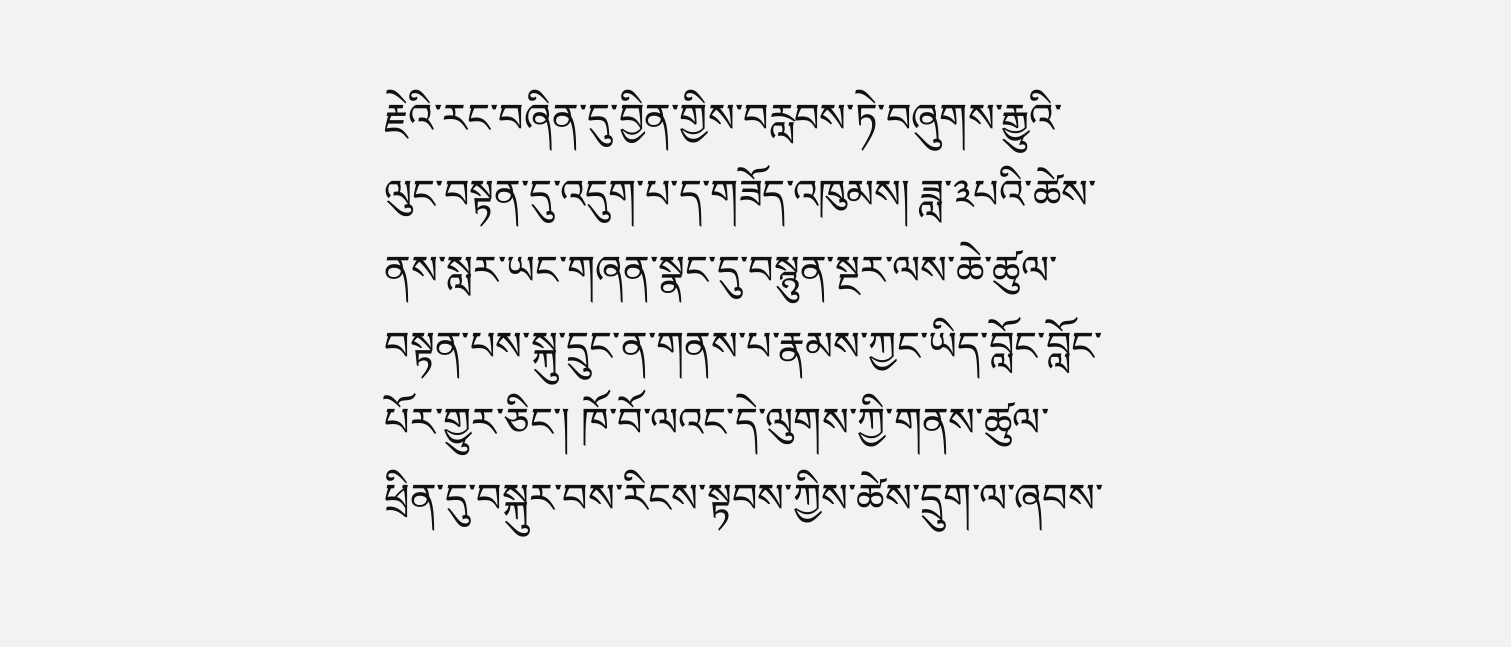རྗེའི་རང་བཞིན་དུ་བྱིན་གྱིས་བརླབས་ཏེ་བཞུགས་རྒྱུའི་ལུང་བསྟན་དུ་འདུག་པ་ད་གཟོད་འཁུམས། ཟླ་༣པའི་ཚེས་ནས་སླར་ཡང་གཞན་སྣང་དུ་བསྙུན་སྔར་ལས་ཆེ་ཚུལ་བསྟན་པས་སྐུ་དྲུང་ན་གནས་པ་རྣམས་ཀྱང་ཡིད་བློང་བློང་པོར་གྱུར་ཅིང་། ཁོ་བོ་ལའང་དེ་ལུགས་ཀྱི་གནས་ཚུལ་ཕྲིན་དུ་བསྐུར་བས་རིངས་སྟབས་ཀྱིས་ཚེས་དྲུག་ལ་ཞབས་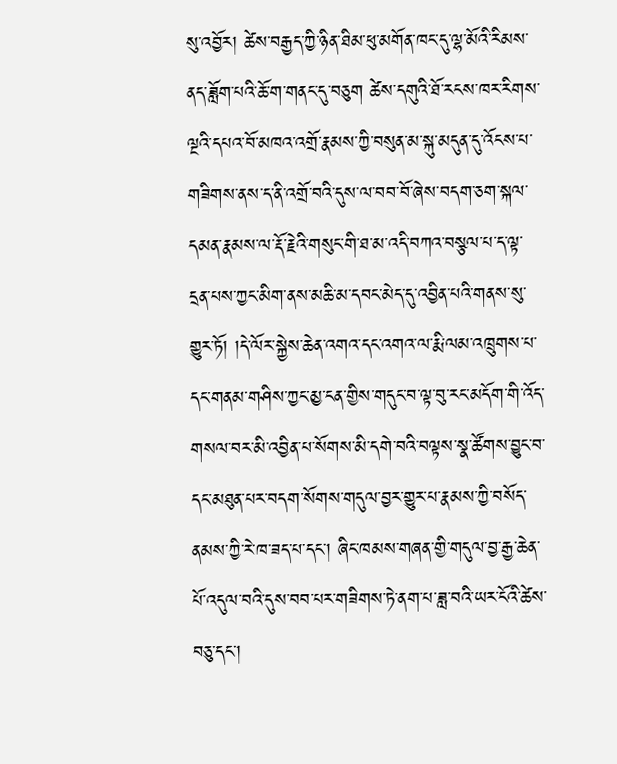སུ་འབྱོར། ཚེས་བརྒྱད་ཀྱི་ཉིན་ཐིམ་ཕུ་མགོན་ཁང་དུ་ལྷ་མོའི་རིམས་ནད་ཟློག་པའི་ཆོ་ག་གནང་དུ་བཅུག ཚེས་དགུའི་ཐོ་རངས་ཁར་རིགས་ལྔའི་དཔའ་བོ་མཁའ་འགྲོ་རྣམས་ཀྱི་བསུན་མ་སྐུ་མདུན་དུ་འོངས་པ་གཟིགས་ནས་ད་ནི་འགྲོ་བའི་དུས་ལ་བབ་བོ་ཞེས་བདག་ཅག་སྐལ་དམན་རྣམས་ལ་རྡོ་རྗེའི་གསུང་གི་ཐ་མ་འདི་བཀའ་བསྩལ་པ་ད་ལྟ་དྲན་པས་ཀྱང་མིག་ནས་མཆི་མ་དབང་མེད་དུ་འབྱིན་པའི་གནས་སུ་གྱུར་ཏོ། །དེ་ལོར་སྐྱེས་ཆེན་འགའ་དང་འགའ་ལ་རྨི་ལམ་འཁྲུགས་པ་དང་གནམ་གཤིས་ཀྱང་མྱ་ངན་གྱིས་གདུང་བ་ལྟ་བུ་རང་མདོག་གི་འོད་གསལ་བར་མི་འབྱིན་པ་སོགས་མི་དགེ་བའི་བལྟས་སྣ་ཚོགས་བྱུང་བ་དང་མཐུན་པར་བདག་སོགས་གདུལ་བྱར་གྱུར་པ་རྣམས་ཀྱི་བསོད་ནམས་ཀྱི་རེ་ཁ་ཟད་པ་དང་། ཞིང་ཁམས་གཞན་གྱི་གདུལ་བྱ་རྒྱ་ཆེན་པོ་འདུལ་བའི་དུས་བབ་པར་གཟིགས་ཏེ་ནག་པ་ཟླ་བའི་ཡར་ངོའི་ཚེས་བཅུ་དང་།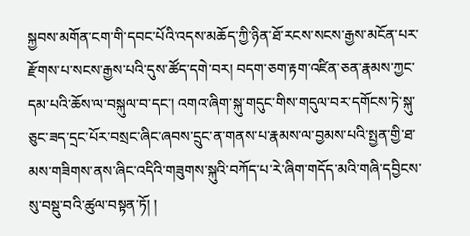སྐྱབས་མགོན་ངག་གི་དབང་པོའི་འདས་མཆོད་ཀྱི་ཉིན་ཐོ་རངས་སངས་རྒྱས་མངོན་པར་རྫོགས་པ་སངས་རྒྱས་པའི་དུས་ཚོད་དགེ་བར། བདག་ཅག་རྟག་འཛིན་ཅན་རྣམས་ཀྱང་དམ་པའི་ཆོས་ལ་བསྐུལ་བ་དང་། འགའ་ཞིག་སྐུ་གདུང་གིས་གདུལ་བར་དགོངས་ཏེ་སྐུ་ཅུང་ཟད་དྲང་པོར་བསྲང་ཞིང་ཞབས་དྲུང་ན་གནས་པ་རྣམས་ལ་བྱམས་པའི་སྤྱན་གྱི་ཐ་མས་གཟིགས་ནས་ཞིང་འདིའི་གཟུགས་སྐུའི་བཀོད་པ་རེ་ཞིག་གདོད་མའི་གཞི་དབྱིངས་སུ་བསྡུ་བའི་ཚུལ་བསྟན་ཏོ། །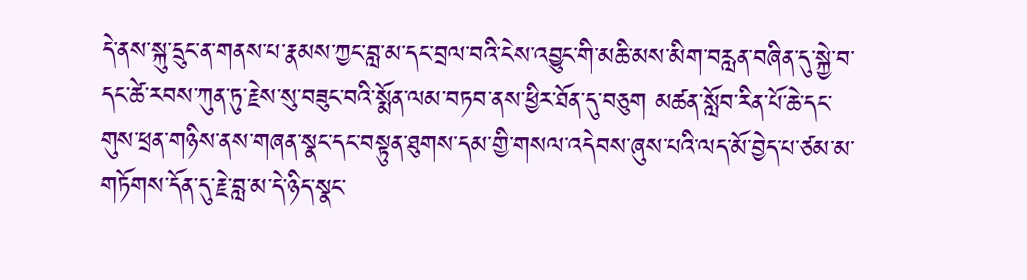དེ་ནས་སྐུ་དྲུང་ན་གནས་པ་རྣམས་ཀྱང་བླ་མ་དང་བྲལ་བའི་ངེས་འབྱུང་གི་མཆི་མས་མིག་བརླན་བཞིན་དུ་སྐྱེ་བ་དང་ཚེ་རབས་ཀུན་ཏུ་རྗེས་སུ་བཟུང་བའི་སྨོན་ལམ་བཏབ་ནས་ཕྱིར་ཐོན་དུ་བཅུག མཚན་སློབ་རིན་པོ་ཆེ་དང་གུས་ཕྲན་གཉིས་ནས་གཞན་སྣང་དང་བསྟུན་ཐུགས་དམ་གྱི་གསལ་འདེབས་ཞུས་པའི་ལད་མོ་བྱེད་པ་ཙམ་མ་གཏོགས་དོན་དུ་རྗེ་བླ་མ་དེ་ཉིད་སྣང་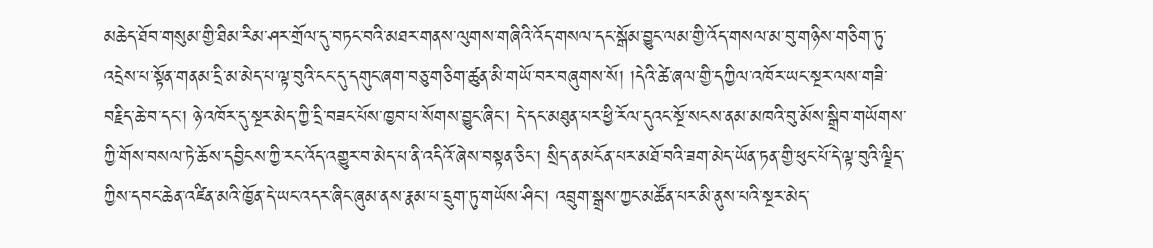མཆེད་ཐོབ་གསུམ་གྱི་ཐིམ་རིམ་ཤར་གྲོལ་དུ་བཏང་བའི་མཐར་གནས་ལུགས་གཞིའི་འོད་གསལ་དང་སྒོམ་བྱུང་ལམ་གྱི་འོད་གསལ་མ་བུ་གཉིས་གཅིག་ཏུ་འདྲེས་པ་སྟོན་གནམ་དྲི་མ་མེད་པ་ལྟ་བུའི་ངང་དུ་དགུང་ཞག་བཅུ་གཅིག་ཚུན་མི་གཡོ་བར་བཞུགས་སོ། །དེའི་ཚེ་ཞལ་གྱི་དཀྱིལ་འཁོར་ཡང་སྔར་ལས་གཟི་བརྗིད་ཆེ་བ་དང་། ཉེ་འཁོར་དུ་སྔར་མེད་ཀྱི་དྲི་བཟང་པོས་ཁྱབ་པ་སོགས་བྱུང་ཞིང་། དེ་དང་མཐུན་པར་ཕྱི་རོལ་དུའང་སྔོ་སངས་ནམ་མཁའི་བུ་མོས་སྒྲིབ་གཡོགས་ཀྱི་གོས་བསལ་ཏེ་ཆོས་དབྱིངས་ཀྱི་རང་འོད་འགྱུར་བ་མེད་པ་ནི་འདིའོ་ཞེས་བསྟན་ཅིང་། སྲིད་ན་མངོན་པར་མཐོ་བའི་ཟག་མེད་ཡོན་ཏན་གྱི་ཕུང་པོ་དེ་ལྟ་བུའི་ལྗིད་ཀྱིས་དབང་ཆེན་འཛིན་མའི་ཁྱོན་དེ་ཡང་འདར་ཞིང་ཞུམ་ནས་རྣམ་པ་དྲུག་ཏུ་གཡོས་ཤིང་། འབྲུག་སྒྲས་ཀྱང་མཚོན་པར་མི་ནུས་པའི་སྔར་མེད་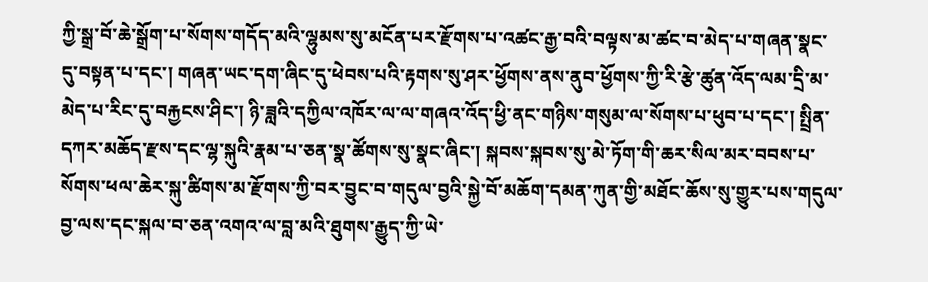ཀྱི་སྒྲ་བོ་ཆེ་སྒྲོག་པ་སོགས་གདོད་མའི་ལྷུམས་སུ་མངོན་པར་རྫོགས་པ་འཚང་རྒྱ་བའི་བལྟས་མ་ཚང་བ་མེད་པ་གཞན་སྣང་དུ་བསྟན་པ་དང་། གཞན་ཡང་དག་ཞིང་དུ་ཕེབས་པའི་རྟགས་སུ་ཤར་ཕྱོགས་ནས་ནུབ་ཕྱོགས་ཀྱི་རི་རྩེ་ཚུན་འོད་ལམ་དྲི་མ་མེད་པ་རིང་དུ་བརྐྱངས་ཤིང་། ཉི་ཟླའི་དཀྱིལ་འཁོར་ལ་ལ་གཞའ་འོད་ཕྱི་ནང་གཉིས་གསུམ་ལ་སོགས་པ་ཕུབ་པ་དང་། སྤྲིན་དཀར་མཆོད་རྫས་དང་ལྷ་སྐུའི་རྣམ་པ་ཅན་སྣ་ཚོགས་སུ་སྣང་ཞིང་། སྐབས་སྐབས་སུ་མེ་ཏོག་གི་ཆར་སིལ་མར་བབས་པ་སོགས་ཕལ་ཆེར་སྐུ་ཚིགས་མ་རྫོགས་ཀྱི་བར་བྱུང་བ་གདུལ་བྱའི་སྐྱེ་བོ་མཆོག་དམན་ཀུན་གྱི་མཐོང་ཆོས་སུ་གྱུར་པས་གདུལ་བྱ་ལས་དང་སྐལ་བ་ཅན་འགའ་ལ་བླ་མའི་ཐུགས་རྒྱུད་ཀྱི་ཡེ་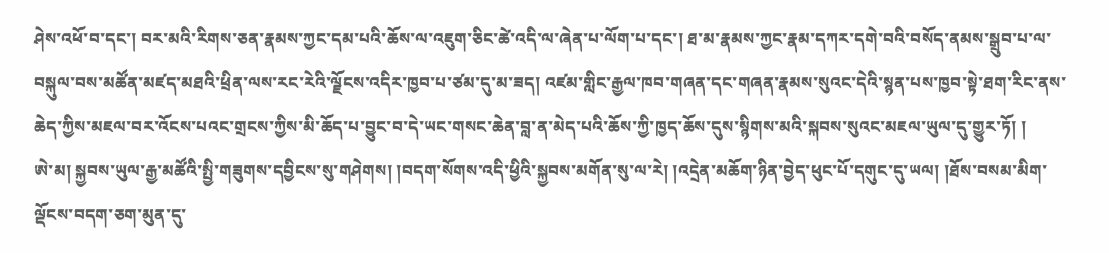ཤེས་འཕོ་བ་དང་། བར་མའི་རིགས་ཅན་རྣམས་ཀྱང་དམ་པའི་ཆོས་ལ་འཇུག་ཅིང་ཚེ་འདི་ལ་ཞེན་པ་ལོག་པ་དང་། ཐ་མ་རྣམས་ཀྱང་རྣམ་དཀར་དགེ་བའི་བསོད་ནམས་སྒྲུབ་པ་ལ་བསྐུལ་བས་མཚོན་མཛད་མཐའི་ཕྲིན་ལས་རང་རེའི་ལྗོངས་འདིར་ཁྱབ་པ་ཙམ་དུ་མ་ཟད། འཛམ་གླིང་རྒྱལ་ཁབ་གཞན་དང་གཞན་རྣམས་སུའང་དེའི་སྙན་པས་ཁྱབ་སྟེ་ཐག་རིང་ནས་ཆེད་ཀྱིས་མཇལ་བར་འོངས་པའང་གྲངས་ཀྱིས་མི་ཆོད་པ་བྱུང་བ་དེ་ཡང་གསང་ཆེན་བླ་ན་མེད་པའི་ཆོས་ཀྱི་ཁྱད་ཆོས་དུས་སྙིགས་མའི་སྐབས་སུའང་མཇལ་ཡུལ་དུ་གྱུར་ཏོ། །
ཨེ་མ། སྐྱབས་ཡུལ་རྒྱ་མཚོའི་སྤྱི་གཟུགས་དབྱིངས་སུ་གཤེགས། །བདག་སོགས་འདི་ཕྱིའི་སྐྱབས་མགོན་སུ་ལ་རེ། །འདྲེན་མཆོག་ཉིན་བྱེད་ཕུང་པོ་དགུང་དུ་ཡལ། །ཐོས་བསམ་མིག་ལྡོངས་བདག་ཅག་མུན་དུ་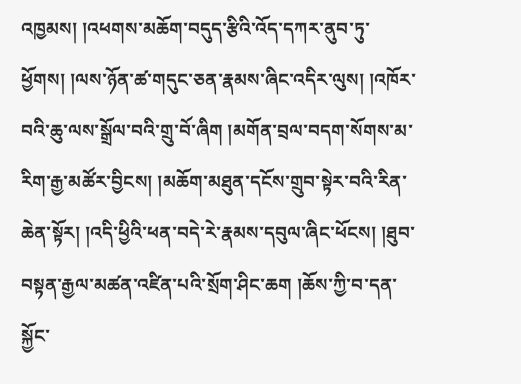འཁྱམས། །འཕགས་མཆོག་བདུད་རྩིའི་འོད་དཀར་ནུབ་ཏུ་ཕྱོགས། །ལས་ཉོན་ཚ་གདུང་ཅན་རྣམས་ཞིང་འདིར་ལུས། །འཁོར་བའི་ཆུ་ལས་སྒྲོལ་བའི་གྲུ་བོ་ཞིག །མགོན་བྲལ་བདག་སོགས་མ་རིག་རྒྱ་མཚོར་བྱིངས། །མཆོག་མཐུན་དངོས་གྲུབ་སྟེར་བའི་རིན་ཆེན་སྟོར། །འདི་ཕྱིའི་ཕན་བདེ་རེ་རྣམས་དབུལ་ཞིང་ཕོངས། །ཐུབ་བསྟན་རྒྱལ་མཚན་འཛིན་པའི་སྲོག་ཤིང་ཆག །ཆོས་ཀྱི་བ་དན་སྐྱོང་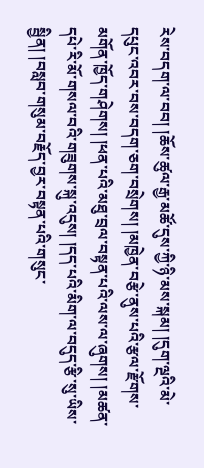རེས་བདག་ལ་བབ། །ཆོས་ཚུལ་རྒྱ་མཚོ་དུས་ཀྱི་ཉི་མས་སྐམ། །དུག་ལྔའི་མེ་དཔུང་འབར་བས་བདག་ཅག་བསྲེགས། །མཁྱེན་བརྩེ་ནུས་པའི་རྩལ་རྫོགས་མགོན་ཁྱོད་གཤེགས། །ཕན་པའི་མཐུ་བྲལ་བསྟན་པའི་ལས་ལ་ཞུགས། །མཚན་དཔེ་རི་མོ་གསལ་བའི་གཟུགས་སྐུ་འདུས། །དད་པའི་མིག་ལ་བདུད་རྩི་སུ་ཡིས་སྦྱིན། །བསླབ་གསུམ་བརྗོད་བྱར་བསྟན་པའི་གསུང་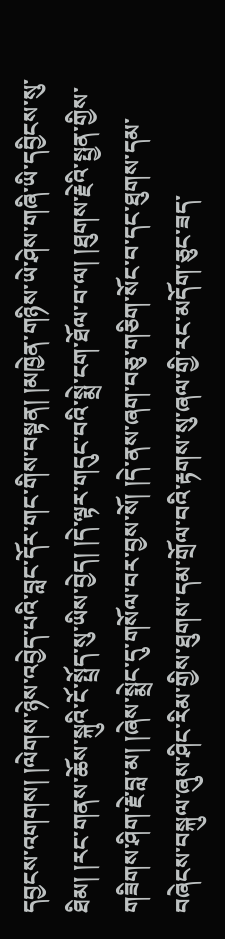དབྱངས་འགགས། །ལེགས་ཉེས་འབྱེད་པའི་བླང་དོར་གང་གིས་བསྟན། །མཁྱེན་གཉིས་ཡེ་ཤེས་གཞི་ཡི་དབྱིངས་སུ་ཐིམ། །རང་གནས་ཆོས་སྐུའི་ངོ་སྤྲོད་སུ་ཡིས་བྱེད། །དེ་ལྟར་གདུང་བའི་སྨྲེ་ངག་ཐོལ་བ་ལ། །ཐུགས་རྗེའི་སྤྱན་གྱིས་གཟིགས་ཤིག་རྗེ་བླ་མ། །ཞེས་སྨྲེང་དུ་གསོལ་བར་བྱས་སོ། །དེ་ནས་ཞག་བཅུ་གཅིག་སོང་བ་དང་ཐུགས་དམ་བཞེངས་བསྐུལ་ཞུས་ཤིང་རིམ་གྱིས་ཐུགས་དམ་གྲོལ་བའི་རྟགས་སུ་ཞལ་གྱི་རང་མདོག་ཅུང་ཟད་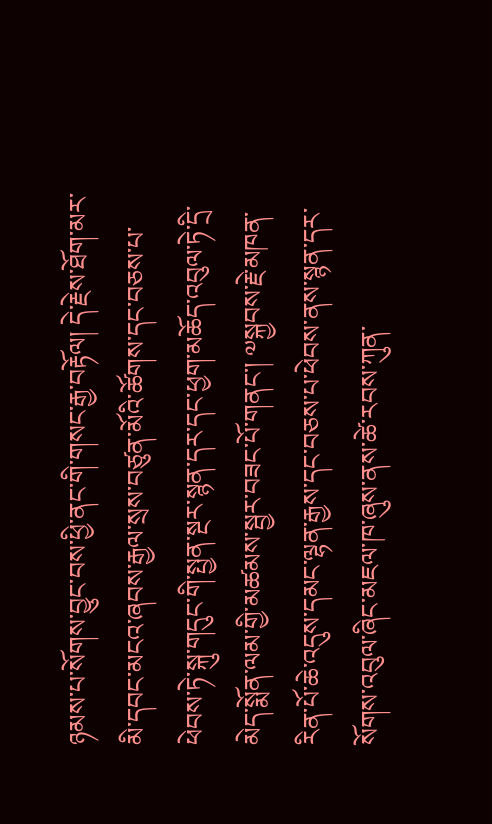ཉམས་པ་སོགས་བྱུང་བས་ཕྱི་ནང་གི་གསང་རྒྱ་བརྟོལ། དེ་རྗེས་ཐོག་མར་མི་དབང་མངའ་ཞབས་རྒྱལ་སྲས་བཙུན་མོའི་ཚོགས་དང་བཅས་པ་ཕེབས་ཏེ་སྐུ་གདུང་གི་སྤྱན་སྔར་སྙན་དར་དང་ཕྱག་མཆོད་འབུལ་ཏེ་དྲི་མེད་སྨོན་ལམ་གྱི་མཚམས་སྦྱར་བཟང་པོ་གནང་། ༧སྐྱབས་རྗེ་མཁན་རིན་པོ་ཆེ་འདུས་དམང་ལྷན་རྒྱས་དང་བཅས་པ་ཕེབས་ནས་སྙན་དར་སོགས་འབུལ་ཞིང་མཇལ་ཁ་ཞུས་ནས་ཚེ་རབས་ཀུན་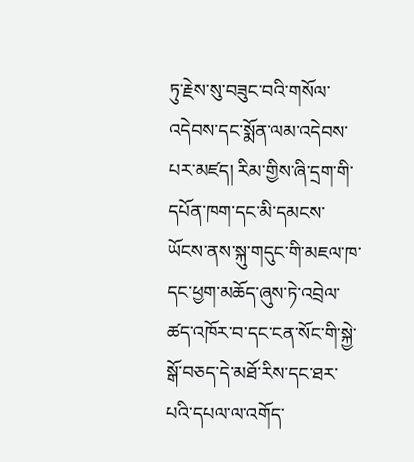ཏུ་རྗེས་སུ་བཟུང་བའི་གསོལ་འདེབས་དང་སྨོན་ལམ་འདེབས་པར་མཛད། རིམ་གྱིས་ཞི་དྲག་གི་དཔོན་ཁག་དང་མི་དམངས་ཡོངས་ནས་སྐུ་གདུང་གི་མཇལ་ཁ་དང་ཕྱག་མཆོད་ཞུས་ཏེ་འབྲེལ་ཚད་འཁོར་བ་དང་ངན་སོང་གི་སྐྱེ་སྒོ་བཅད་དེ་མཐོ་རིས་དང་ཐར་པའི་དཔལ་ལ་འགོད་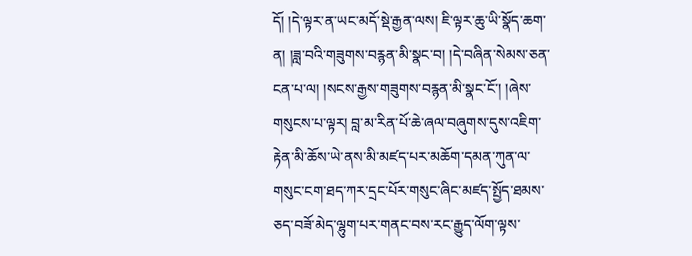དོ། །དེ་ལྟར་ན་ཡང་མདོ་སྡེ་རྒྱན་ལས། ཇི་ལྟར་ཆུ་ཡི་སྣོད་ཆག་ན། །ཟླ་བའི་གཟུགས་བརྙན་མི་སྣང་བ། །དེ་བཞིན་སེམས་ཅན་ངན་པ་ལ། །སངས་རྒྱས་གཟུགས་བརྙན་མི་སྣང་ངོ་། །ཞེས་གསུངས་པ་ལྟར། བླ་མ་རིན་པོ་ཆེ་ཞལ་བཞུགས་དུས་འཇིག་རྟེན་མི་ཆོས་ཡེ་ནས་མི་མཛད་པར་མཆོག་དམན་ཀུན་ལ་གསུང་ངག་ཐད་ཀར་དྲང་པོར་གསུང་ཞིང་མཛད་སྤྱོད་ཐམས་ཅད་བཟོ་མེད་ལྷུག་པར་གནང་བས་རང་རྒྱུད་ལོག་ལྟས་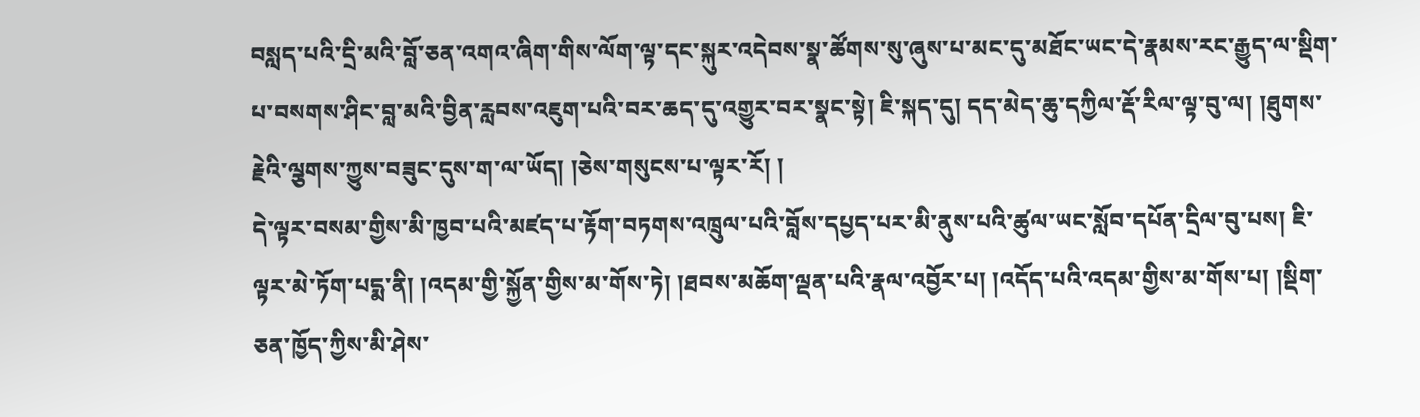བསླད་པའི་དྲི་མའི་བློ་ཅན་འགའ་ཞིག་གིས་ལོག་ལྟ་དང་སྐུར་འདེབས་སྣ་ཚོགས་སུ་ཞུས་པ་མང་དུ་མཐོང་ཡང་དེ་རྣམས་རང་རྒྱུད་ལ་སྡིག་པ་བསགས་ཤིང་བླ་མའི་བྱིན་རླབས་འཇུག་པའི་བར་ཆད་དུ་འགྱུར་བར་སྣང་སྟེ། ཇི་སྐད་དུ། དད་མེད་ཆུ་དཀྱིལ་རྡོ་རིལ་ལྟ་བུ་ལ། །ཐུགས་རྗེའི་ལྕགས་ཀྱུས་བཟུང་དུས་ག་ལ་ཡོད། །ཅེས་གསུངས་པ་ལྟར་རོ། །
དེ་ལྟར་བསམ་གྱིས་མི་ཁྱབ་པའི་མཛད་པ་རྟོག་བཏགས་འཁྲུལ་པའི་བློས་དཔྱད་པར་མི་ནུས་པའི་ཚུལ་ཡང་སློབ་དཔོན་དྲིལ་བུ་པས། ཇི་ལྟར་མེ་ཏོག་པདྨ་ནི། །འདམ་གྱི་སྐྱོན་གྱིས་མ་གོས་ཏེ། །ཐབས་མཆོག་ལྡན་པའི་རྣལ་འབྱོར་པ། །འདོད་པའི་འདམ་གྱིས་མ་གོས་པ། །སྡིག་ཅན་ཁྱོད་ཀྱིས་མི་ཤེས་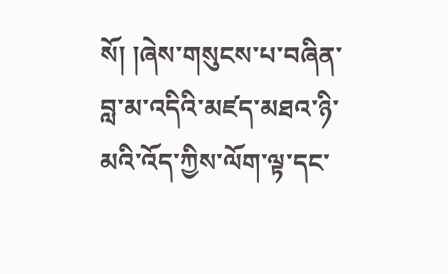སོ། །ཞེས་གསུངས་པ་བཞིན་བླ་མ་འདིའི་མཛད་མཐའ་ཉི་མའི་འོད་ཀྱིས་ལོག་ལྟ་དང་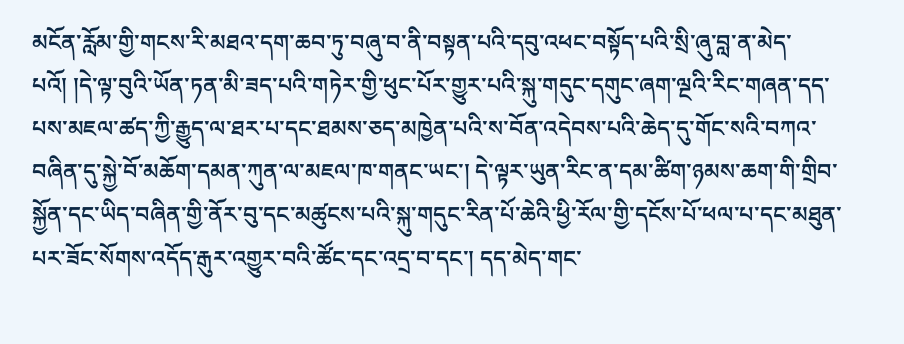མངོན་རློམ་གྱི་གངས་རི་མཐའ་དག་ཆབ་ཏུ་བཞུ་བ་ནི་བསྟན་པའི་དབུ་འཕང་བསྟོད་པའི་སྲི་ཞུ་བླ་ན་མེད་པའོ། །དེ་ལྟ་བུའི་ཡོན་ཏན་མི་ཟད་པའི་གཏེར་གྱི་ཕུང་པོར་གྱུར་པའི་སྐུ་གདུང་དགུང་ཞག་ལྔའི་རིང་གཞན་དད་པས་མཇལ་ཚད་ཀྱི་རྒྱུད་ལ་ཐར་པ་དང་ཐམས་ཅད་མཁྱེན་པའི་ས་བོན་འདེབས་པའི་ཆེད་དུ་གོང་སའི་བཀའ་བཞིན་དུ་སྐྱེ་བོ་མཆོག་དམན་ཀུན་ལ་མཇལ་ཁ་གནང་ཡང་། དེ་ལྟར་ཡུན་རིང་ན་དམ་ཚིག་ཉམས་ཆག་གི་གྲིབ་སྐྱོན་དང་ཡིད་བཞིན་གྱི་ནོར་བུ་དང་མཚུངས་པའི་སྐུ་གདུང་རིན་པོ་ཆེའི་ཕྱི་རོལ་གྱི་དངོས་པོ་ཕལ་པ་དང་མཐུན་པར་ཟོང་སོགས་འདོད་རྒུར་འགྱུར་བའི་ཚོང་དང་འདྲ་བ་དང་། དད་མེད་གང་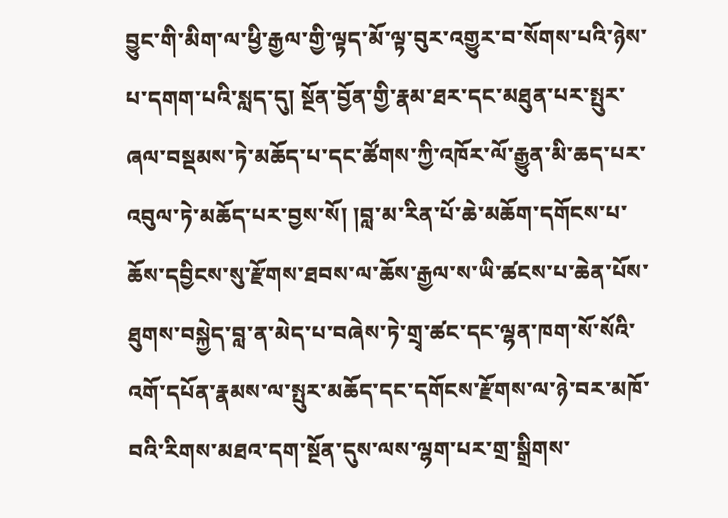བྱུང་གི་མིག་ལ་ཕྱི་རྒྱལ་གྱི་ལྟད་མོ་ལྟ་བུར་འགྱུར་བ་སོགས་པའི་ཉེས་པ་དགག་པའི་སླད་དུ། སྔོན་བྱོན་གྱི་རྣམ་ཐར་དང་མཐུན་པར་སྤུར་ཞལ་བསྡམས་ཏེ་མཆོད་པ་དང་ཚོགས་ཀྱི་འཁོར་ལོ་རྒྱུན་མི་ཆད་པར་འབུལ་ཏེ་མཆོད་པར་བྱས་སོ། །བླ་མ་རིན་པོ་ཆེ་མཆོག་དགོངས་པ་ཆོས་དབྱིངས་སུ་རྫོགས་ཐབས་ལ་ཆོས་རྒྱལ་ས་ཡི་ཚངས་པ་ཆེན་པོས་ཐུགས་བསྐྱེད་བླ་ན་མེད་པ་བཞེས་ཏེ་གྲྭ་ཚང་དང་ལྷན་ཁག་སོ་སོའི་འགོ་དཔོན་རྣམས་ལ་སྤུར་མཆོད་དང་དགོངས་རྫོགས་ལ་ཉེ་བར་མཁོ་བའི་རིགས་མཐའ་དག་སྔོན་དུས་ལས་ལྷག་པར་གྲ་སྒྲིགས་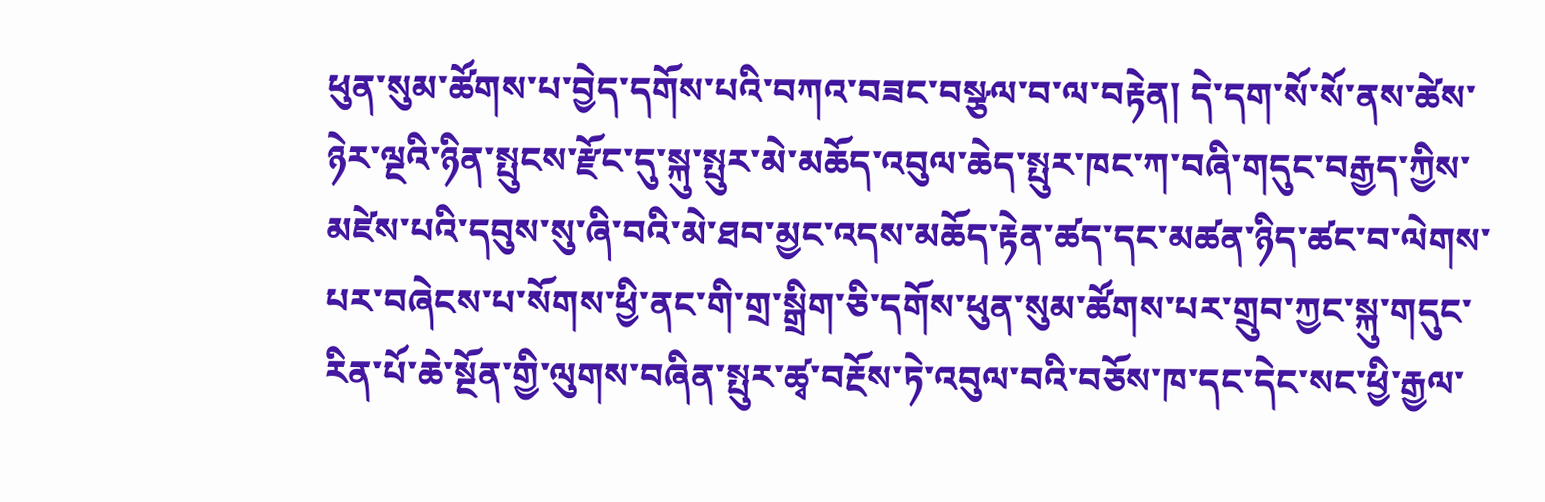ཕུན་སུམ་ཚོགས་པ་བྱེད་དགོས་པའི་བཀའ་བཟང་བསྩལ་བ་ལ་བརྟེན། དེ་དག་སོ་སོ་ནས་ཚེས་ཉེར་ལྔའི་ཉིན་སྤུངས་རྫོང་དུ་སྐུ་སྤུར་མེ་མཆོད་འབུལ་ཆེད་སྤུར་ཁང་ཀ་བཞི་གདུང་བརྒྱད་ཀྱིས་མཛེས་པའི་དབུས་སུ་ཞི་བའི་མེ་ཐབ་མྱང་འདས་མཆོད་རྟེན་ཚད་དང་མཚན་ཉིད་ཚང་བ་ལེགས་པར་བཞེངས་པ་སོགས་ཕྱི་ནང་གི་གྲ་སྒྲིག་ཅི་དགོས་ཕུན་སུམ་ཚོགས་པར་གྲུབ་ཀྱང་སྐུ་གདུང་རིན་པོ་ཆེ་སྔོན་གྱི་ལུགས་བཞིན་སྤུར་ཚྭ་བརྔོས་ཏེ་འབུལ་བའི་བཅོས་ཁ་དང་དེང་སང་ཕྱི་རྒྱལ་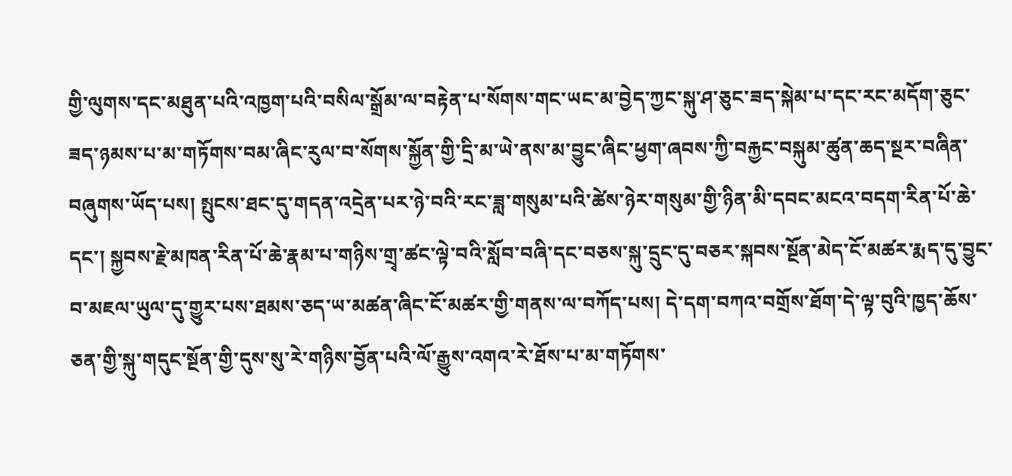གྱི་ལུགས་དང་མཐུན་པའི་འཁྱག་པའི་བསིལ་སྒྲོམ་ལ་བརྟེན་པ་སོགས་གང་ཡང་མ་བྱེད་ཀྱང་སྐུ་ཤ་ཅུང་ཟད་སྐེམ་པ་དང་རང་མདོག་ཅུང་ཟད་ཉམས་པ་མ་གཏོགས་བམ་ཞིང་རུལ་བ་སོགས་སྐྱོན་གྱི་དྲི་མ་ཡེ་ནས་མ་བྱུང་ཞིང་ཕྱག་ཞབས་ཀྱི་བརྐྱང་བསྐུམ་ཚུན་ཆད་སྔར་བཞིན་བཞུགས་ཡོད་པས། སྤུངས་ཐང་དུ་གདན་འདྲེན་པར་ཉེ་བའི་རང་ཟླ་གསུམ་པའི་ཚེས་ཉེར་གསུམ་གྱི་ཉིན་མི་དབང་མངའ་བདག་རིན་པོ་ཆེ་དང་། སྐྱབས་རྗེ་མཁན་རིན་པོ་ཆེ་རྣམ་པ་གཉིས་གྲྭ་ཚང་ལྟེ་བའི་སློབ་བཞི་དང་བཅས་སྐུ་དྲུང་དུ་བཅར་སྐབས་སྔོན་མེད་ངོ་མཚར་རྨད་དུ་བྱུང་བ་མཇལ་ཡུལ་དུ་གྱུར་པས་ཐམས་ཅད་ཡ་མཚན་ཞིང་ངོ་མཚར་གྱི་གནས་ལ་བཀོད་པས། དེ་དག་བཀའ་བགྲོས་ཐོག་དེ་ལྟ་བུའི་ཁྱད་ཆོས་ཅན་གྱི་སྐུ་གདུང་སྔོན་གྱི་དུས་སུ་རེ་གཉིས་བྱོན་པའི་ལོ་རྒྱུས་འགའ་རེ་ཐོས་པ་མ་གཏོགས་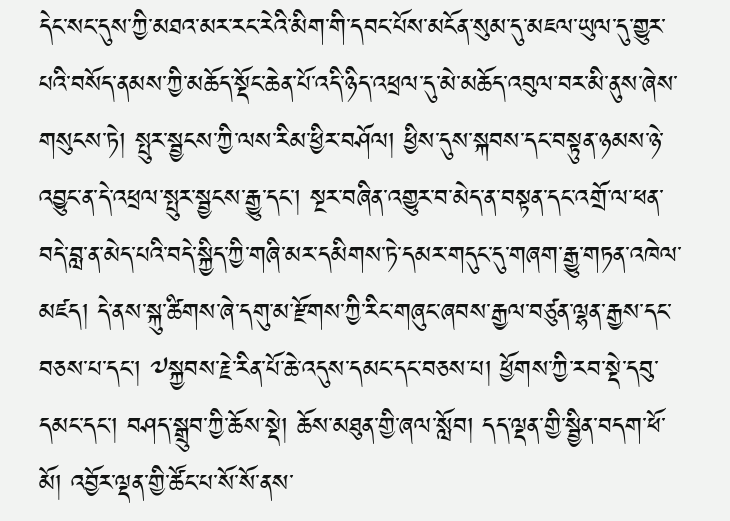དེང་སང་དུས་ཀྱི་མཐའ་མར་རང་རེའི་མིག་གི་དབང་པོས་མངོན་སུམ་དུ་མཇལ་ཡུལ་དུ་གྱུར་པའི་བསོད་ནམས་ཀྱི་མཆོད་སྡོང་ཆེན་པོ་འདི་ཉིད་འཕྲལ་དུ་མེ་མཆོད་འབུལ་བར་མི་ནུས་ཞེས་གསུངས་ཏེ། སྤུར་སྦྱངས་ཀྱི་ལས་རིམ་ཕྱིར་བཤོལ། ཕྱིས་དུས་སྐབས་དང་བསྟུན་ཉམས་ཉེ་འབྱུང་ན་དེ་འཕྲལ་སྤུར་སྦྱངས་རྒྱུ་དང་། སྔར་བཞིན་འགྱུར་བ་མེད་ན་བསྟན་དང་འགྲོ་ལ་ཕན་བདེ་བླ་ན་མེད་པའི་བདེ་སྐྱིད་ཀྱི་གཞི་མར་དམིགས་ཏེ་དམར་གདུང་དུ་གཞག་རྒྱུ་གཏན་འཁེལ་མཛད། དེ་ནས་སྐུ་ཚིགས་ཞེ་དགུ་མ་རྫོགས་ཀྱི་རིང་གཞུང་ཞབས་རྒྱལ་བཙུན་ལྷན་རྒྱས་དང་བཅས་པ་དང་། ༧སྐྱབས་རྗེ་རིན་པོ་ཆེ་འདུས་དམང་དང་བཅས་པ། ཕྱོགས་ཀྱི་རབ་སྡེ་དབུ་དམང་དང་། བཤད་སྒྲུབ་ཀྱི་ཆོས་སྡེ། ཆོས་མཐུན་གྱི་ཞལ་སློབ། དད་ལྡན་གྱི་སྦྱིན་བདག་ཕོ་མོ། འབྱོར་ལྡན་གྱི་ཚོང་པ་སོ་སོ་ནས་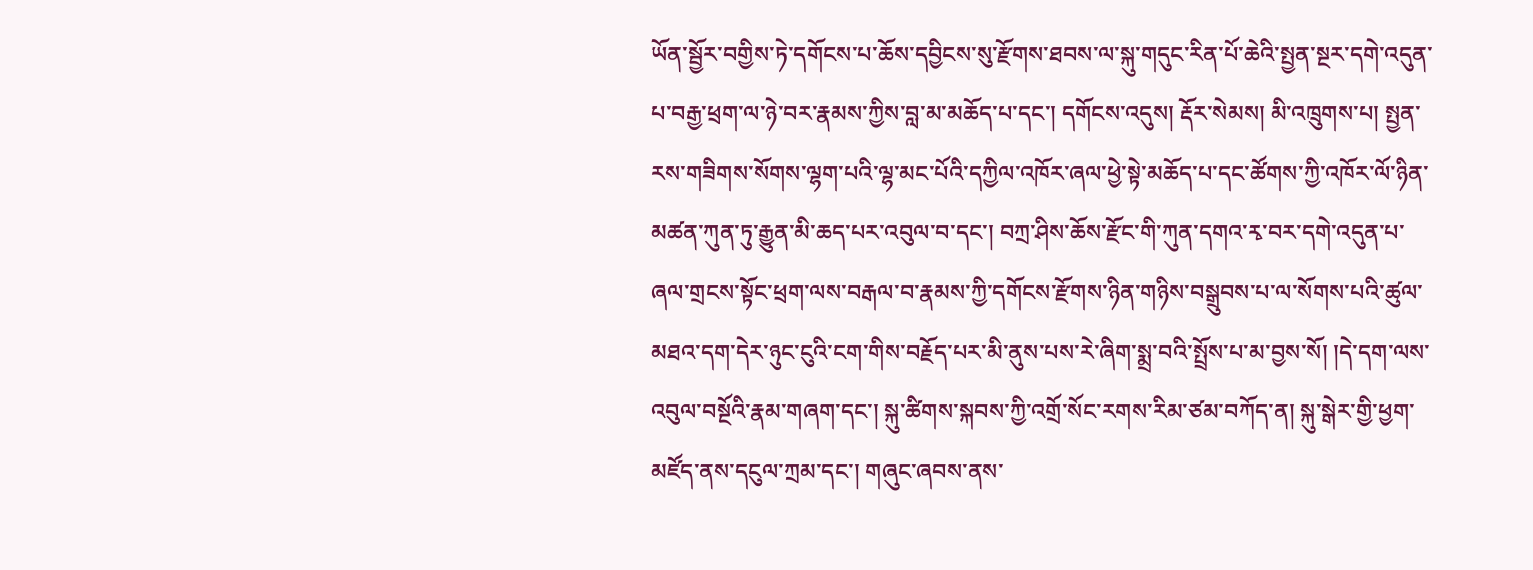ཡོན་སྦྱོར་བགྱིས་ཏེ་དགོངས་པ་ཆོས་དབྱིངས་སུ་རྫོགས་ཐབས་ལ་སྐུ་གདུང་རིན་པོ་ཆེའི་སྤྱན་སྔར་དགེ་འདུན་པ་བརྒྱ་ཕྲག་ལ་ཉེ་བར་རྣམས་ཀྱིས་བླ་མ་མཆོད་པ་དང་། དགོངས་འདུས། རྡོར་སེམས། མི་འཁྲུགས་པ། སྤྱན་རས་གཟིགས་སོགས་ལྷག་པའི་ལྷ་མང་པོའི་དཀྱིལ་འཁོར་ཞལ་ཕྱེ་སྟེ་མཆོད་པ་དང་ཚོགས་ཀྱི་འཁོར་ལོ་ཉིན་མཚན་ཀུན་ཏུ་རྒྱུན་མི་ཆད་པར་འབུལ་བ་དང་། བཀྲ་ཤིས་ཆོས་རྫོང་གི་ཀུན་དགའ་རྭ་བར་དགེ་འདུན་པ་ཞལ་གྲངས་སྟོང་ཕྲག་ལས་བརྒལ་བ་རྣམས་ཀྱི་དགོངས་རྫོགས་ཉིན་གཉིས་བསྒྲུབས་པ་ལ་སོགས་པའི་ཚུལ་མཐའ་དག་དེར་ཉུང་ངུའི་ངག་གིས་བརྗོད་པར་མི་ནུས་པས་རེ་ཞིག་སྨྲ་བའི་སྤྲོས་པ་མ་བྱས་སོ། །དེ་དག་ལས་འབུལ་བསྔོའི་རྣམ་གཞག་དང་། སྐུ་ཚིགས་སྐབས་ཀྱི་འགྲོ་སོང་རགས་རིམ་ཙམ་བཀོད་ན། སྐུ་སྒེར་གྱི་ཕྱག་མཛོད་ནས་དངུལ་ཀྲམ་དང་། གཞུང་ཞབས་ནས་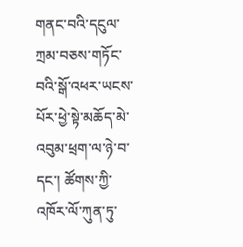གནང་བའི་དངུལ་ཀྲམ་བཅས་གཏོང་བའི་སྒོ་འཕར་ཡངས་པོར་ཕྱེ་སྟེ་མཆོད་མེ་འབུམ་ཕྲག་ལ་ཉེ་བ་དང་། ཚོགས་ཀྱི་འཁོར་ལོ་ཀུན་ཏུ་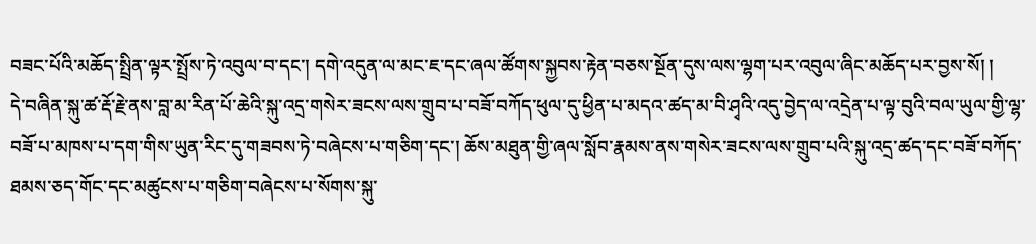བཟང་པོའི་མཆོད་སྤྲིན་ལྟར་སྤྲོས་ཏེ་འབུལ་བ་དང་། དགེ་འདུན་ལ་མང་ཇ་དང་ཞལ་ཚོགས་སྐྱབས་རྟེན་བཅས་སྔོན་དུས་ལས་ལྷག་པར་འབུལ་ཞིང་མཆོད་པར་བྱས་སོ། །
དེ་བཞིན་སྐུ་ཚ་རྡོ་རྗེ་ནས་བླ་མ་རིན་པོ་ཆེའི་སྐུ་འདྲ་གསེར་ཟངས་ལས་གྲུབ་པ་བཟོ་བཀོད་ཕུལ་དུ་ཕྱིན་པ་མདའ་ཚད་མ་བི་ཤྭའི་འདུ་བྱེད་ལ་འདྲེན་པ་ལྟ་བུའི་བལ་ཡུལ་གྱི་ལྷ་བཟོ་པ་མཁས་པ་དག་གིས་ཡུན་རིང་དུ་གཟབས་ཏེ་བཞེངས་པ་གཅིག་དང་། ཆོས་མཐུན་གྱི་ཞལ་སློབ་རྣམས་ནས་གསེར་ཟངས་ལས་གྲུབ་པའི་སྐུ་འདྲ་ཚད་དང་བཟོ་བཀོད་ཐམས་ཅད་གོང་དང་མཚུངས་པ་གཅིག་བཞེངས་པ་སོགས་སྐུ་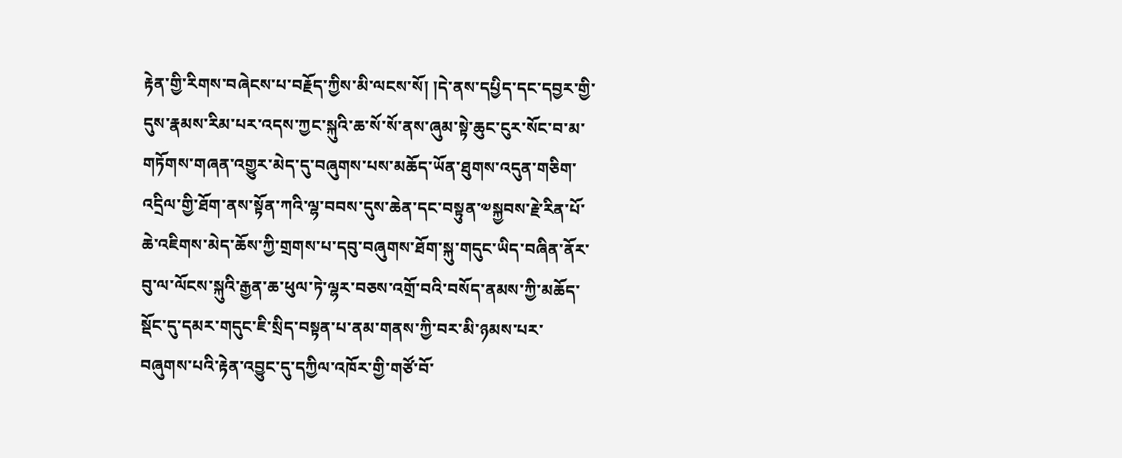རྟེན་གྱི་རིགས་བཞེངས་པ་བརྗོད་ཀྱིས་མི་ལངས་སོ། །དེ་ནས་དཔྱིད་དང་དབྱར་གྱི་དུས་རྣམས་རིམ་པར་འདས་ཀྱང་སྐུའི་ཆ་སོ་སོ་ནས་ཞུམ་སྟེ་ཆུང་ངུར་སོང་བ་མ་གཏོགས་གཞན་འགྱུར་མེད་དུ་བཞུགས་པས་མཆོད་ཡོན་ཐུགས་འདུན་གཅིག་འདྲིལ་གྱི་ཐོག་ནས་སྟོན་ཀའི་ལྷ་བབས་དུས་ཆེན་དང་བསྟུན་༧སྐྱབས་རྗེ་རིན་པོ་ཆེ་འཇིགས་མེད་ཆོས་ཀྱི་གྲགས་པ་དབུ་བཞུགས་ཐོག་སྐུ་གདུང་ཡིད་བཞིན་ནོར་བུ་ལ་ལོངས་སྐུའི་རྒྱན་ཆ་ཕུལ་ཏེ་ལྷར་བཅས་འགྲོ་བའི་བསོད་ནམས་ཀྱི་མཆོད་སྡོང་དུ་དམར་གདུང་ཇི་སྲིད་བསྟན་པ་ནམ་གནས་ཀྱི་བར་མི་ཉམས་པར་བཞུགས་པའི་རྟེན་འབྱུང་དུ་དཀྱིལ་འཁོར་གྱི་གཙོ་བོ་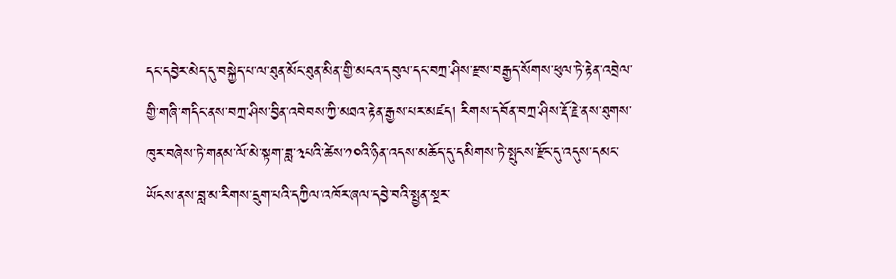དང་དབྱེར་མེད་དུ་བསྐྱེད་པ་ལ་ཐུན་མོང་ཐུན་མིན་གྱི་མངའ་དབུལ་དང་བཀྲ་ཤིས་རྫས་བརྒྱད་སོགས་ཕུལ་ཏེ་རྟེན་འབྲེལ་གྱི་གཞི་གདིང་ནས་བཀྲ་ཤིས་བྱིན་འབེབས་ཀྱི་མཐའ་རྟེན་རྒྱས་པར་མཛད། རིགས་དབོན་བཀྲ་ཤིས་རྡོ་རྗེ་ནས་ཐུགས་ཁུར་བཞེས་ཏེ་གནམ་ལོ་མེ་སྟག་ཟླ་༣པའི་ཚེས་༡༠འི་ཉིན་འདས་མཆོད་དུ་དམིགས་ཏེ་སྤུངས་རྫོང་དུ་འདུས་དམང་ཡོངས་ནས་བླ་མ་རིགས་དྲུག་པའི་དཀྱིལ་འཁོར་ཞལ་དབྱེ་བའི་སྤྱན་སྔར་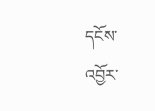དངོས་འབྱོར་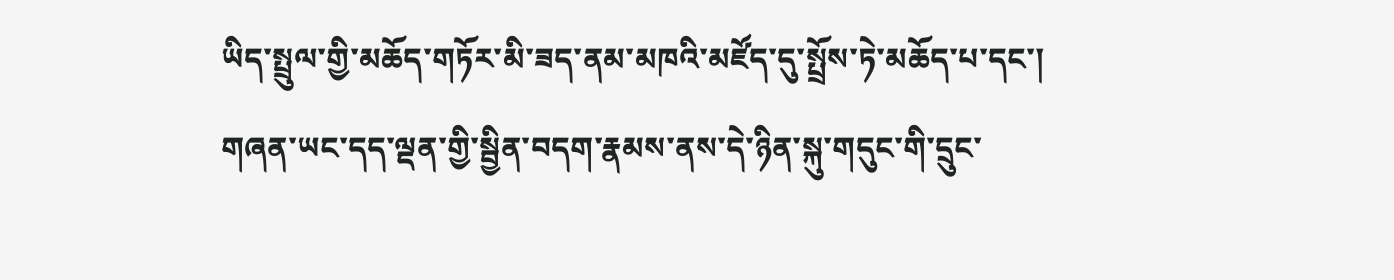ཡིད་སྤྲུལ་གྱི་མཆོད་གཏོར་མི་ཟད་ནམ་མཁའི་མཛོད་དུ་སྤྲོས་ཏེ་མཆོད་པ་དང་། གཞན་ཡང་དད་ལྡན་གྱི་སྦྱིན་བདག་རྣམས་ནས་དེ་ཉིན་སྐུ་གདུང་གི་དྲུང་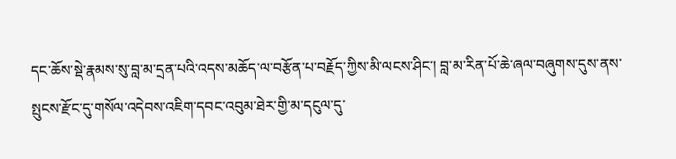དང་ཆོས་སྡེ་རྣམས་སུ་བླ་མ་དྲན་པའི་འདས་མཆོད་ལ་བརྩོན་པ་བརྗོད་ཀྱིས་མི་ལངས་ཤིང་། བླ་མ་རིན་པོ་ཆེ་ཞལ་བཞུགས་དུས་ནས་སྤུངས་རྫོང་དུ་གསོལ་འདེབས་འཇིག་དབང་འབུམ་ཐེར་གྱི་མ་དངུལ་དུ་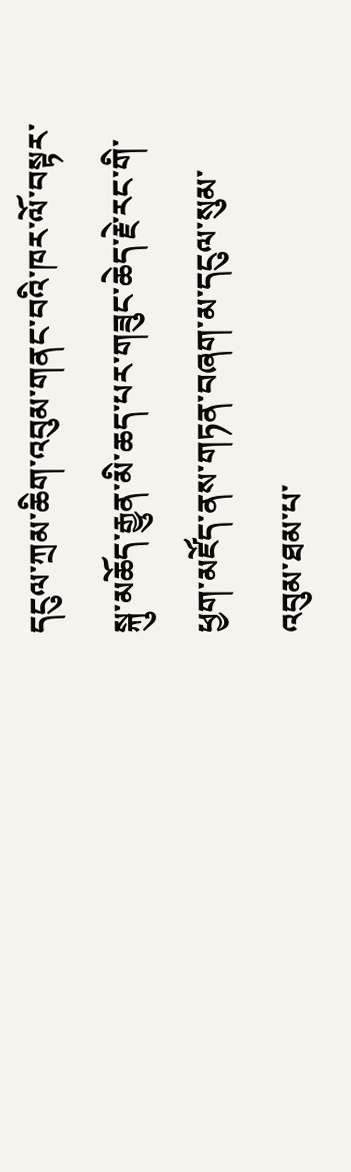དངུལ་ཀྲམ་ཆིག་འབུམ་གནང་བའི་ཁར་ལོ་བསྟར་སྐུ་མཆོད་རྒྱུན་མི་ཆད་པར་གཟུང་ཆེད་རྗེ་རང་གི་ཕྱག་མཛོད་ནས་གཏན་བཞག་མ་དངུལ་སུམ་འབུམ་ཐམ་པ་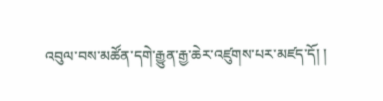འབུལ་བས་མཚོན་དགེ་རྒྱུན་རྒྱ་ཆེར་འཛུགས་པར་མཛད་དོ། །